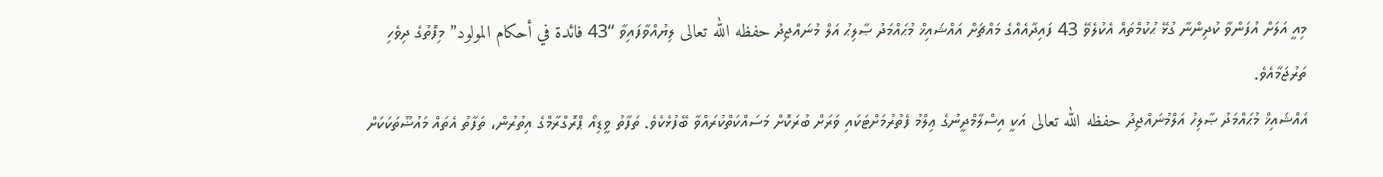މިއީ އަލަށް އުފަންވާ ކުދިންނާ ގުޅޭ ޙުކުމްތައް އެކުލެވޭ 43 ފައިދާއެއްގެ މައްޗަށް އައްޝައިޚް މުޙައްމަދު ޞާލިޙު އަލް މުނައްޖިދު حفظه الله تعالى ލިޔުއްވާފައިވާ “43 فائدة في أحكام المولود” މިފޮތުގެ ދިވެހި ތަރުޖަމާއެވެ.
އައްޝައިޚް މުޙައްމަދު ޞާލިހު އަލްމުނައްޖިދު حفظه الله تعالى އަކީ އިސްލާމްދީނުގެ ޢިލްމު ފެތުރުމަށްޓަކައި ވަރަށް ބުރަކޮށް މަސައްކަތްކުރައްވާ ބޭފުޅެކެވެ. ތަފާތު ވީޑިއޯ ޕްރޮގްރާމްގެ އިތުރުން، ތަފާތު އެތައް މައުޟޫތަކަކަށް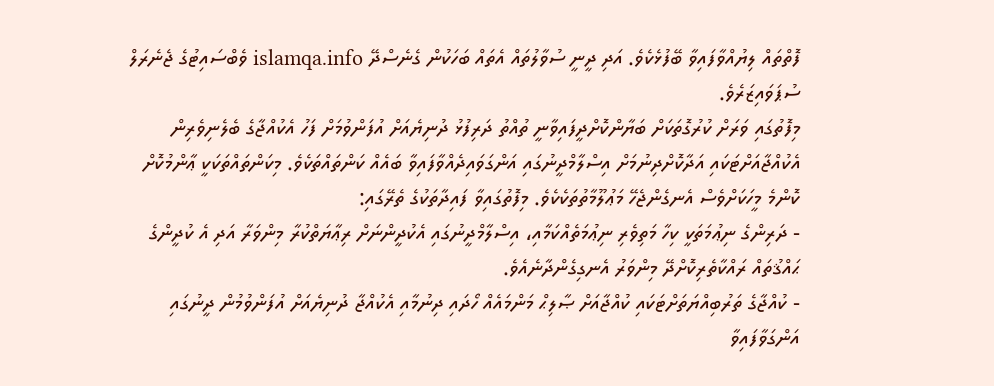ފޮތްތައް ލިޔުއްވާފައިވާ ބޭފުޅެކެވެ. އަދި ދީނީ ސުވާލުތައް އެތައް ބަހަކުން ގެނެސްދޭ islamqa.info ވެބްސައިޓުގެ ޖެނެރަލް ސުޕަވައިޒަރެވެ.
މިފޮތުގައި ވަރަށް ކުރުގޮތަކަށް ބަޔާންކޮށްދީފައިވާނީ ތުއްތު ދަރިފުޅު ދުނިޔެއަށް އުފަންވުމަށް ފަހު އެކުއްޖާގެ ބެލެނިވެރިން އެކުއްޖާއަށްޓަކައި އަދާކޮށްދިނުމަށް އިސްލާމްދީނުގައި އަންގަވައިދެއްވާފައިވާ ބައެއް ކަންތައްތަކެވެ. މިކަންތައްތަކަކީ ޢާންމުކޮށް ކޮންމެ މީހަކަށްވެސް އެނގެންޖެހޭ މަޢުލޫމާތުތަކެކެވެ. މިފޮތުގައިވާ ފައިދާތަކުގެ ތެރޭގައި:
- ދަރިންގެ ނިޢުމަތަކީ ކިހާ މަތިވެރި ނިޢުމަތެއްކަމާއި، އިސްލާމްދީނުގައި އެކުދީންނަށް ރިޢާޔަތްކުރާ މިންވަރާ އަދި އެ ކުދީންގެ ޙައްޤުތައް ރައްކާތެރިކޮށްދޭ މިންވަރު އެނގިގެންދާނެއެވެ.
- ކުއްޖާގެ ތަރުބިއްޔަތަށްޓަކައި ކުއްޖާއަށް ޞާލިޙް މަންމައެއް ހޯދައި ދިނުމާއި އެކުއްޖާ ދުނިޔެއަށް އުފަންވުމުން ދީނުގައި އަންގަވާފައިވާ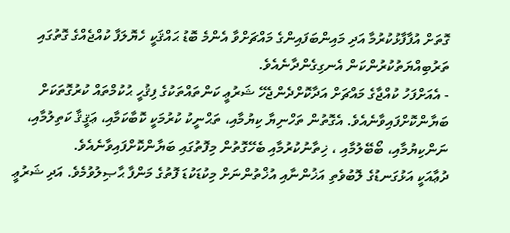ގޮތަށް އުފާފާޅުކުރުމާ އަދި މައިންބަފައިންގެ މައްޗަށްވާ އެންމެ ބޮޑު ޙައްޤަކީ ހެޔޮލަފާ ކުއްޖެއްގެ ގޮތުގައި ތަރުބިއްޔަތުކުރުންކަން އެނގިގެންދާނެއެވެ.
- އެއަށްފަހު ކުއްޖާގެ މައްޗަށް އަދާކޮށްދެންޖެހޭ ޝަރުޢީ ކަންތައްތަކުގެ ފިޤުހީ ޙުކުމްތައް ކުރުގޮތަކަށް ބަޔާންކޮށްފައިވާނެއެވެ. އެގޮތުން ތަހްނިޔާ ކިޔުމާއި، ތަޙްނީކު ކުރުމަކީ ކޮބާކަމާއި، ޢަޤީޤާ ކަތިލުމާއި، ނަންކިޔުމާއި، ބޯބޭލުމާއި ، ޚިތާނުކުރުމާއި ބެހޭގޮތުން މިފޮތުގައި ބަޔާންކޮށްފައިވާނެއެވެ.
ދުޢާއަކީ އަޅުގަނޑުގެ ލޮބުވެތި އަޚުންނާއި އުޚްތުންނަށް މިކުޑަކުޑަ ފޮތުގެ މަންފާ ޙާޞިލުވުމެވެ. އަދި ޝަރުޢީ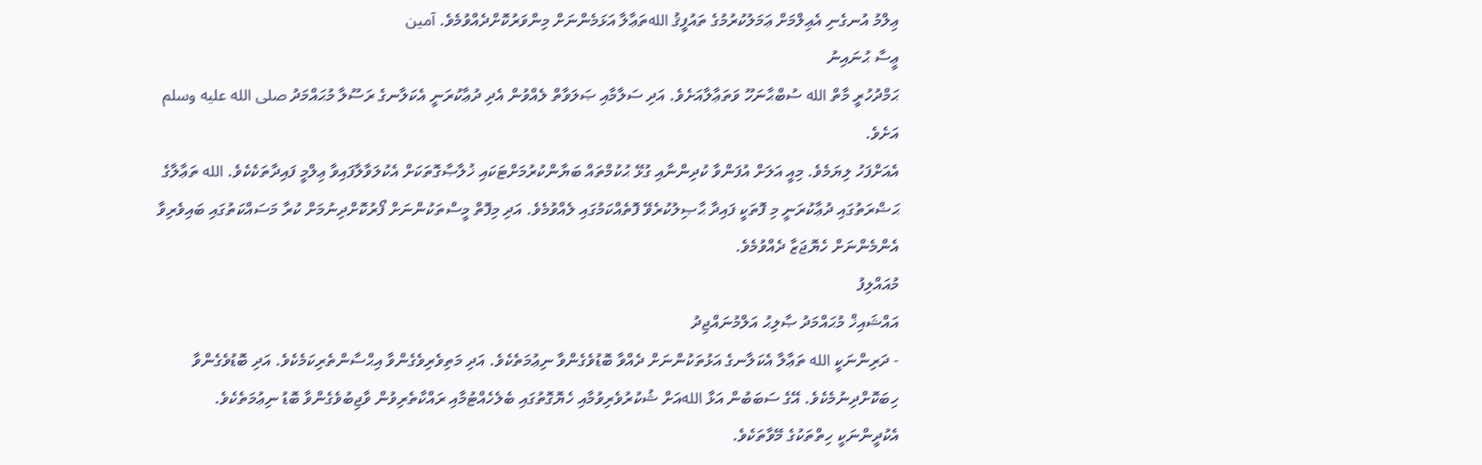ޢިލްމު އުނގެނި އެޢިލްމަށް ޢަމަލުކުރުމުގެ ތައުފީޤު اللهތަޢާލާ އަޅަމެންނަށް މިންވަރުކޮށްދެއްވުމެވެ. آمين
ޢީސާ ޙުނައިނު
ޙަމްދުހުރީ މާތް الله ސުބްޙާނަހޫ ވަތަޢާލާއަށެވެ. އަދި ސަލާމާއި ޞަލަވާތް ލެއްވުން އެދި ދުޢާކުރަނީ އެކަލާނގެ ރަސޫލާ މުޙައްމަދު صلى الله عليه وسلم އަށެވެ.
އެއަށްފަހު ލިޔަމެވެ. މިއީ އަލަށް އުފަންވާ ކުދިންނާއި ގުޅޭ ޙުކުމްތައް ބަޔާންކުރުމަށްޓަކައި ޚުލާޞާގޮތަކަށް އެކުލަވާލާފައިވާ ޢިލްމީ ފައިދާތަކެކެވެ. الله ތަޢާލާގެ ޙަޟްރަތުގައި ދުޢާކުރަނީ މި ފޮތަކީ ފައިދާ ޙާޞިލުކުރެވޭ ފޮތެއްކަމުގައި ލެއްވުމެވެ. އަދި މިފޮތް މީސްތަކުންނަށް ފޯރުކޮށްދިނުމަށް ކުރާ މަސައްކަތުގައި ބައިވެރިވާ އެންމެންނަށް ހެޔޮޖަޒާ ދެއްވުމެވެ.
މުއައްލިފު
އައްޝައިޚް މުޙައްމަދު ޞާލިޙު އަލްމުނައްޖިދު
- ދަރިންނަކީ الله ތަޢާލާ އެކަލާނގެ އަޅުތަކުންނަށް ދެއްވާ ބޮޑުވެގެންވާ ނިޢުމަތެކެވެ. އަދި މަތިވެރިވެގެންވާ އިޙްސާންތެރިކަމެކެވެ. އަދި ބޮޑުވެގެންވާ ހިބަކޮށްދިނުމެކެވެ. އޭގެ ސަބަބުން އަޅާ اللهއަށް ޝުކުރުވެރިވުމާއި ހެޔޮގޮތުގައި ބެލެހެއްޓުމާއި ރައްކާތެރިވުން ވާޖިބުވެގެންވާ ބޮޑު ނިޢުމަތެކެވެ. އެކުދީންނަކީ ހިތްތަކުގެ މޭވާތަކެވެ.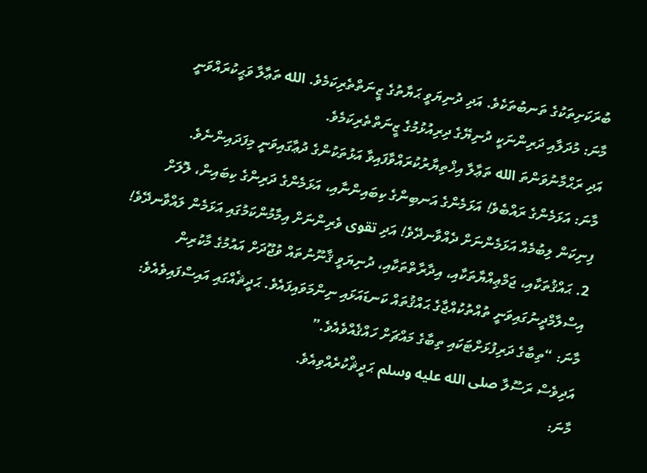ބުރަކަށިތަކުގެ ތަނބުތަކެވެ. އަދި ދުނިޔަވީ ޙަޔާތުގެ ޒީނަތްތެރިކަމެވެ. الله ތަޢާލާ ވަޙީކުރައްވަނީ
މާނަ: މުދަލާއި ދަރިންނަކީ ދުނިޔޭގެ ދިރިއުޅުމުގެ ޒީނަތްތެރިކަމެވެ.
އަދި ރަޙްމާނުވަންތަ الله ތަޢާލާ އިޚްތިޔާރުކުރައްވާފައިވާ އަޅުތަކުންގެ ދުޢާގައިވަނީ މިފަދައިންނެވެ.
މާނަ: އަޅަމެންގެ ރައްބެވެ! އަޅަމެންގެ އަނބިންގެ ކިބައިންނާއި، އަޅަމެންގެ ދަރިންގެ ކިބައިން، ލޮލަށް ފިނިކަން ލިބުމެއް އަޅަމެންނަށް ދެއްވާނދޭވެ! އަދި تقوى ވެރިންނަށް އިމާމުންކަމުގައި އަޅަމެން ލައްވާނދޭވެ!
2. ޙައްޤުތަކާއި، ޖަމްޢިއްޔާތަކާއި، އިދާރާތްތަކާއި، ދުނިޔަވީ ޤާނޫނުތައް ވުޖޫދަށް އައުމުގެ މާކުރިން އިސްލާމްދީނުގައިވަނީ ތުއްތުކުއްޖާގެ ޙައްޤުތައް ކަނޑައަޅައި ނިންމަވައިފައެވެ. ޙަދީޘެއްގައި އައިސްފައިވެއެވެ:
މާނަ: “ތިބާގެ ދަރިފުޅަށްޓަކައި ތިބާގެ މައްޗަށް ހައްޤެއްވެއެވެ.”
އަދިވެސް ރަސޫލާ صلى الله عليه وسلم ޙަދީޘްކުރެއްވިއެވެ.
މާނަ: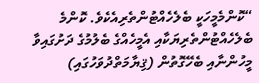“ކޮންމެމީހަކީ ބެލެހެއްޓުންތެރިއެކެވެ. ކޮންމެ ބެލެހެއްޓުންތެރިޔަކާއި އެމީހެއްގެ ބެލުމުގެ ދަށުގައިވާ މީހުންނާއި ބެހޭގޮތުން (ޤިޔާމަތްދުވަހުގައި)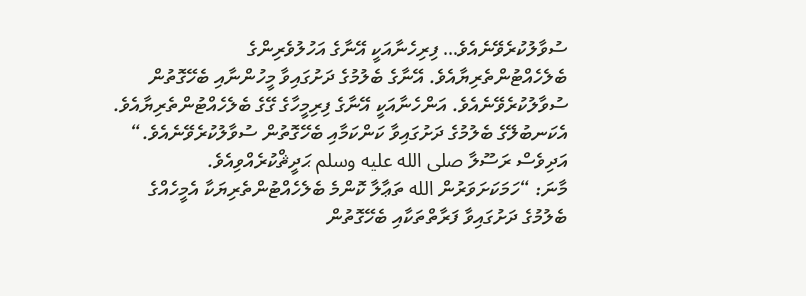ސުވާލުކުރެވޭނެއެވެ… ފިރިހެނާއަކީ އޭނާގެ އަހުލުވެރިންގެ ބެލެހެއްޓުންތެރިޔާއެވެ. އޭނާގެ ބެލުމުގެ ދަށުގައިވާ މީހުންނާއި ބެހޭގޮތުން ސުވާލުކުރެވޭނެއެވެ. އަންހެނާއަކީ އޭނާގެ ފިރިމީހާގެ ގޭގެ ބެލެހެއްޓުންތެރިޔާއެވެ. އެކަނބުލޭގެ ބެލުމުގެ ދަށުގައިވާ ކަންކަމާއި ބެހޭގޮތުން ސުވާލުކުރެވޭނެއެވެ.“
އަދިވެސް ރަސޫލާ صلى الله عليه وسلم ޙަދީޘްކުރެއްވިއެވެ.
މާނަ: “ހަމަކަށަވަރުން الله ތަޢާލާ ކޮންމެ ބެލެހެއްޓުންތެރިޔަކާ އެމީހެއްގެ ބެލުމުގެ ދަށުގައިވާ ފަރާތްތަކާއި ބެހޭގޮތުން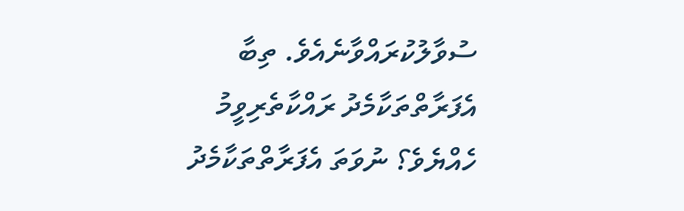ސުވާލުކުރައްވާނެއެވެ. ތިބާ އެފަރާތްތަކާމެދު ރައްކާތެރިވީމު ހެއްޔެވެ؟ ނުވަތަ އެފަރާތްތަކާމެދު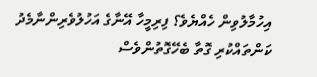އިހުމާލުވިން ހެއްޔެވެ؟ ފިރިމީހާ އޭނާގެ އަހުލުވެރިންނާމެދު ކަންތައްކުރި ގޮތާ ބެހޭގޮތުންވެސް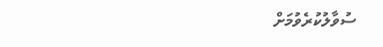ސުވާލުކުރެވުމަށް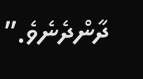ދާންދެނެވެ.”